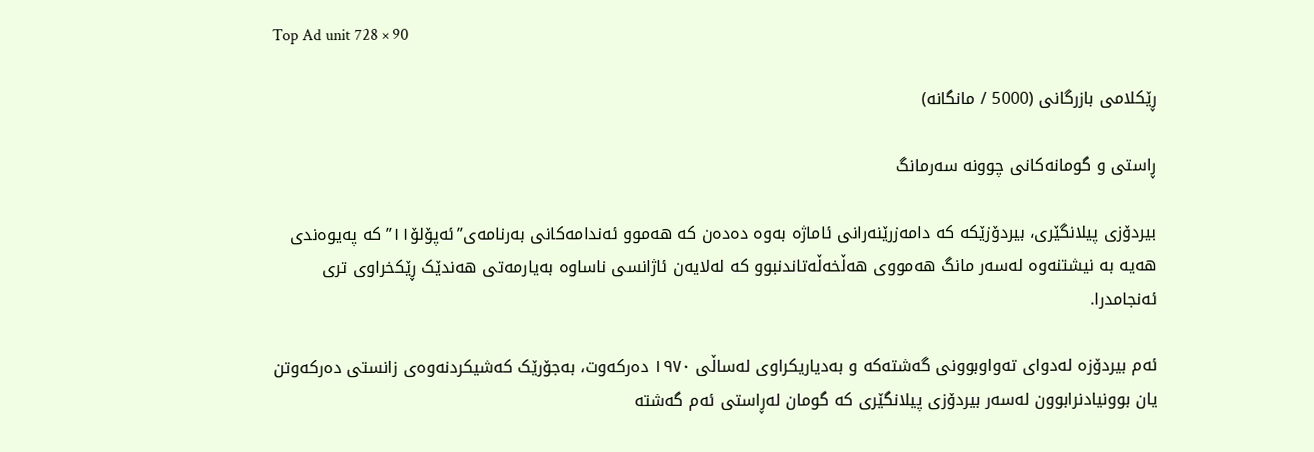Top Ad unit 728 × 90

ڕێكلامی بازرگانی (5000 / مانگانه‌)

ڕاستى و گومانەکانى چوونە سەرمانگ

بیردۆزى پیلانگێرى، بیردۆزێکە کە دامەزرێنەرانى ئاماژە بەوە دەدەن کە هەموو ئەندامەکانى بەرنامەى”ئەپۆلۆ١١”کە پەیوەندی هەیە بە نیشتنەوە لەسەر مانگ هەمووى هەڵخەڵەتاندنبوو کە لەلایەن ئاژانسى ناساوە بەیارمەتى هەندێک ڕێکخراوى ترى ئەنجامدرا.

ئەم بیردۆزە لەدواى تەواوبوونى گەشتەکە و بەدیاریکراوى لەساڵى ١٩٧٠ دەرکەوت، بەجۆرێک کەشیکردنەوەى زانستى دەرکەوتن یان بوونیادنرابوون لەسەر بیردۆزى پیلانگێرى کە گومان لەڕاستى ئەم گەشتە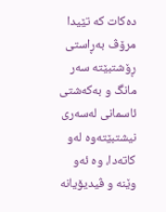دەکات کە تێیدا مرۆڤ بەڕاستى ڕۆشتبێتە سەر مانگ و بەکەشتى ئاسمانى لەسەرى نیشتبێتەوە لەو کاتەدا، وە ئەو وێنە و ڤیدیۆیانە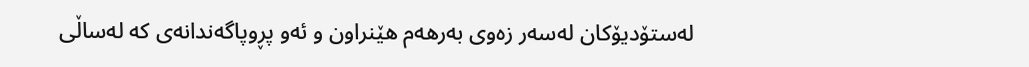لەستۆدیۆکان لەسەر زەوى بەرهەم هێنراون و ئەو پڕوپاگەندانەى کە لەساڵى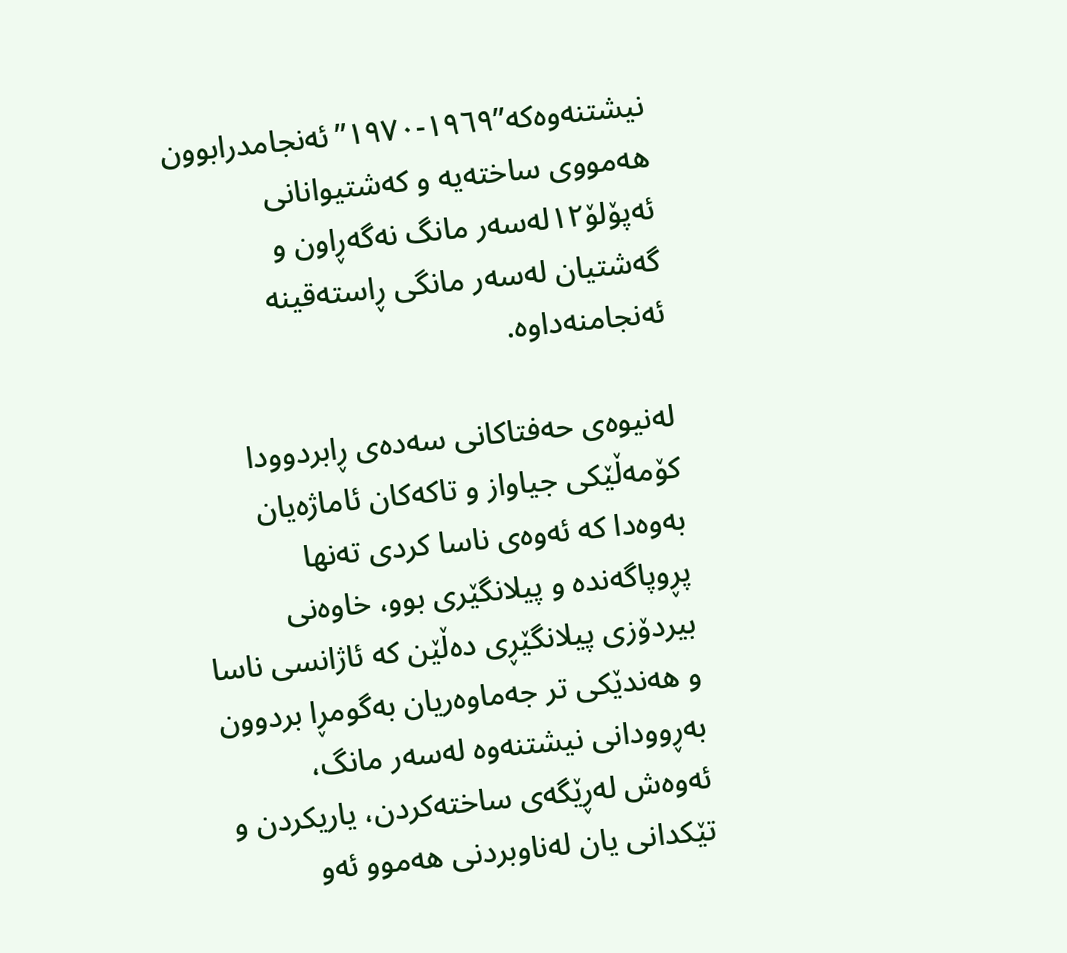نیشتنەوەکە”١٩٦٩-١٩٧٠”ئەنجامدرابوون هەمووى ساختەیە و کەشتیوانانى ئەپۆلۆ١٢لەسەر مانگ نەگەڕاون و گەشتیان لەسەر مانگى ڕاستەقینە ئەنجامنەداوە.

لەنیوەى حەفتاکانى سەدەى ڕابردوودا کۆمەڵێکى جیاواز و تاکەکان ئاماژەیان بەوەدا کە ئەوەى ناسا کردى تەنها پڕوپاگەندە و پیلانگێرى بوو، خاوەنى بیردۆزى پیلانگێڕى دەڵێن کە ئاژانسى ناسا و هەندێکى تر جەماوەریان بەگومڕا بردوون بەڕوودانى نیشتنەوە لەسەر مانگ، ئەوەش لەڕێگەى ساختەکردن، یاریکردن و تێکدانى یان لەناوبردنى هەموو ئەو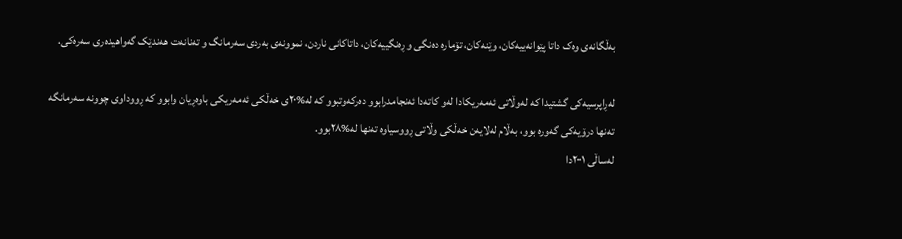بەڵگانەى وەک داتا پێوانەییەکان، وێنەکان، تۆمارە دەنگى و ڕەنگییەکان، داتاکانى ناردن، نموونەى بەردى سەرمانگ و تەنانەت هەندێک گەواهیدەرى سەرەکى.

لەڕاپرسیەکى گشتیدا کە لەوڵاتى ئەمەریکادا لەو کاتەدا ئەنجامدرابوو دەرکەوتبوو کە لە%٢٠ى خەڵکى ئەمەریکى باوەڕیان وابوو کە ڕووداوى چوونە سەرمانگە تەنها درۆیەکى گەورە بوو، بەڵام لەلایەن خەڵکى وڵاتى ڕووسیاوە تەنها لە%٢٨بوو.
لەساڵى ٢٠٠١دا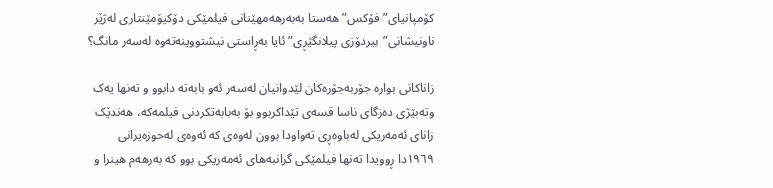کۆمپانیاى”فۆکس”هەستا بەبەرهەمهێنانى فیلمێکى دۆکیۆمێنتارى لەژێر ناونیشانى”بیردۆزى پیلانگێڕى”ئایا بەڕاستى نیشتووینەتەوە لەسەر مانگ؟

زاناکانى بوارە جۆربەجۆرەکان لێدوانیان لەسەر ئەو بابەتە دابوو و تەنها یەک وتەبێژى دەزگاى ناسا قسەى تێداکربوو بۆ بەبابەتکردنى فیلمەکە، هەندێک زاناى ئەمەریکى لەباوەڕى تەواودا بوون لەوەى کە ئەوەى لەحوزەیرانى ١٩٦٩دا ڕوویدا تەنها فیلمێکى گرانبەهاى ئەمەریکى بوو کە بەرهەم هینرا و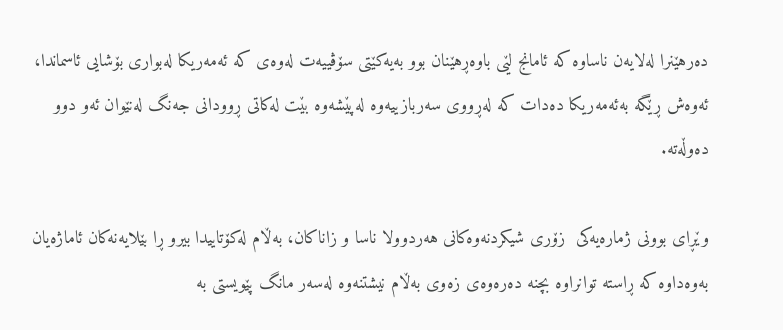دەرهێنرا لەلایەن ناساوە کە ئامانج لێى باوەڕهێنان بوو بەیەکێتى سۆڤییەت لەوەى کە ئەمەریکا لەبوارى بۆشایى ئاسماندا، ئەوەش ڕێگە بەئەمەریکا دەدات کە لەڕووى سەربازییەوە لەپێشەوە بێت لەکاتى ڕوودانى جەنگ لەنێوان ئەو دوو دەوڵەتە.

وێڕاى بوونى ژمارەیەکى  زۆرى شیکردنەوەکانى هەردوولا ناسا و زاناکان، بەڵام لەکۆتاییدا بیرو ڕا بێلایەنەکان ئاماژەیان بەوەداوە کە ڕاستە توانراوە بچنە دەرەوەى زەوى بەڵام نیشتنەوە لەسەر مانگ پێویستى بە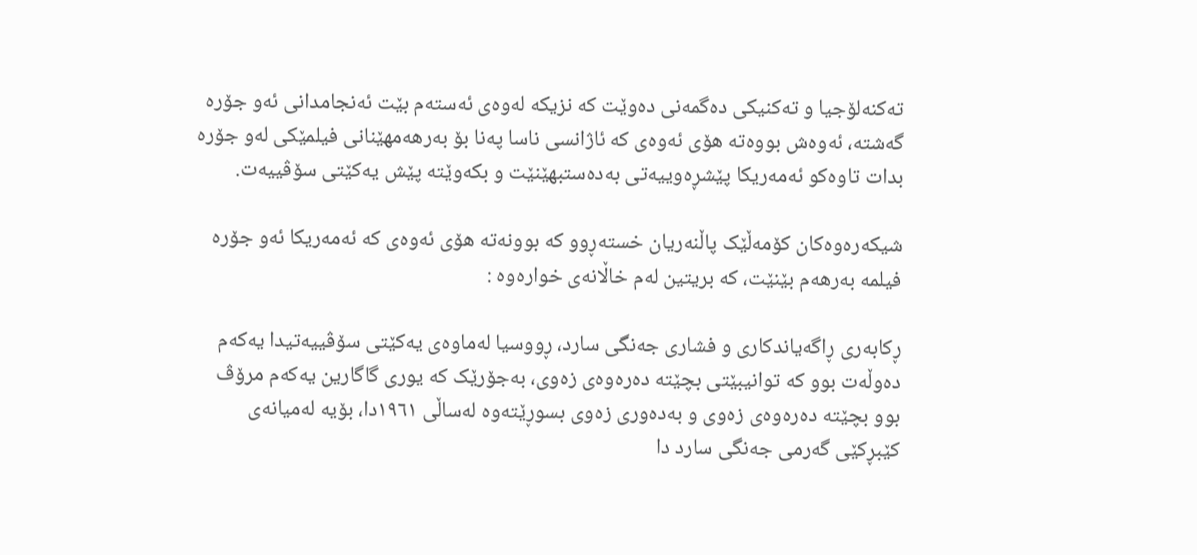تەکنەلۆجیا و تەکنیکى دەگمەنى دەوێت کە نزیکە لەوەى ئەستەم بێت ئەنجامدانى ئەو جۆرە گەشتە، ئەوەش بووەتە هۆى ئەوەى کە ئاژانسى ناسا پەنا بۆ بەرهەمهێنانى فیلمێکى لەو جۆرە بدات تاوەکو ئەمەریکا پێشڕەوییەتى بەدەستبهێنێت و بکەوێتە پێش یەکێتى سۆڤییەت.

شیکەرەوەکان کۆمەڵێک پاڵنەریان خستەڕوو کە بوونەتە هۆى ئەوەى کە ئەمەریکا ئەو جۆرە فیلمە بەرهەم بێنێت، کە بریتین لەم خاڵانەى خوارەوە :

ڕکابەرى ڕاگەیاندکارى و فشارى جەنگى سارد، ڕووسیا لەماوەى یەکێتى سۆڤییەتیدا یەکەم دەوڵەت بوو کە توانیبێتى بچێتە دەرەوەى زەوى، بەجۆرێک کە یورى گاگارین یەکەم مرۆڤ بوو بچێتە دەرەوەى زەوى و بەدەورى زەوى بسوڕێتەوە لەساڵى ١٩٦١دا، بۆیە لەمیانەى کێبڕکێى گەرمى جەنگى سارد دا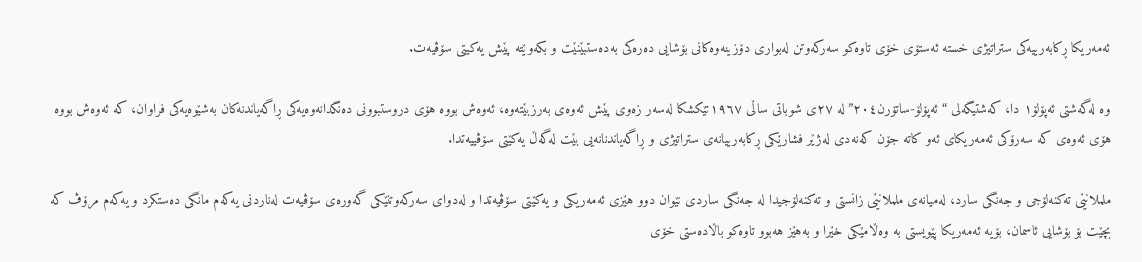ئەمەریکا ڕکابەرییەکى ستراتیژى خستە ئەستۆى خۆى تاوەکو سەرکەوتن لەبوارى دۆزینەوەکانى بۆشایى دەرەکى بەدەستبێنێت و بکەوێتە پێش یەکیتى سۆڤیەت.

وە لەگەشتى ئەپۆلۆ١ دا، کەشتیگەلى “ئەپۆلۆ-ساتۆرن٢٠٤”لە ٢٧ى شوباتى ساڵى ١٩٦٧تێکشکا لەسەر زەوى پێش ئەوەى بەرزبێتەوە، ئەوەش بووە هۆى دروستبوونى دەنگدانەوەیەکى ڕاگەیاندنەکان بەشێوەیەکى فراوان، کە ئەوەش بووە هۆى ئەوەى کە سەرۆکى ئەمەریکاى ئەو کاتە جۆن کەنەدى لەژێر فشارێکى ڕکابەرییانەى ستراتیژى و ڕاگەیاندنانەیى بێت لەگەڵ یەکێتى سۆڤییەتدا.

ململانێى تەکنەلۆجى و جەنگى سارد، لەمیانەى ململانێى زانستى و تەکنەلۆجیدا لە جەنگى ساردى نێوان دوو هێزى ئەمەریکى و یەکێتى سۆڤیەتدا و لەدواى سەرکەوتنێکى گەورەى سۆڤیەت لەناردنى یەکەم مانگى دەستکرد و یەکەم مرۆڤ کە بچێت بۆ بۆشایى ئاسمان، بۆیە ئەمەریکا پێویستى بە وەڵامێکى خێرا و بەهێز هەبوو تاوەکو باڵادەستى خۆى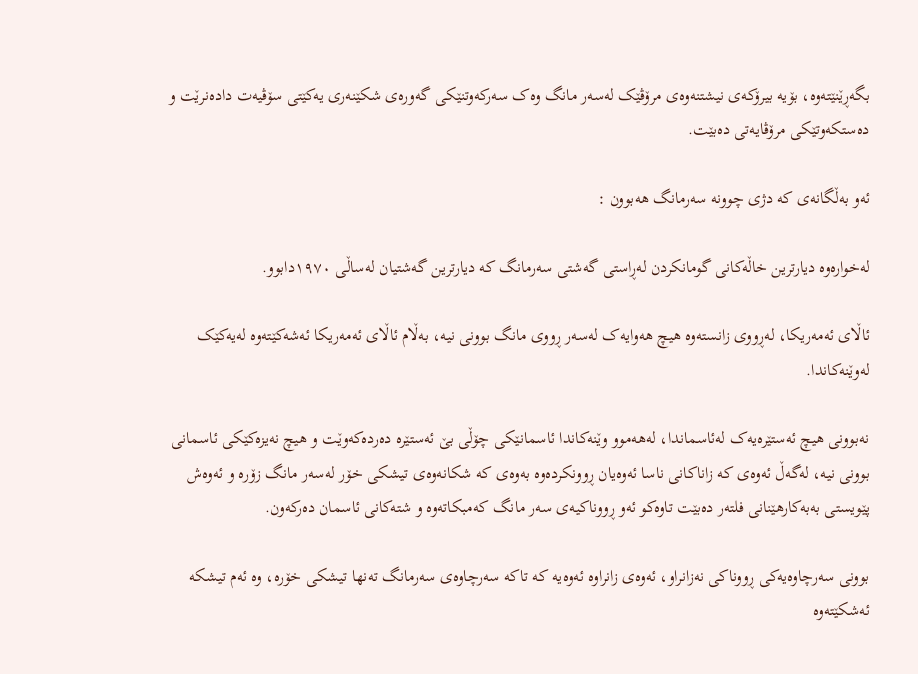بگەڕێنێتەوە، بۆیە بیرۆکەى نیشتنەوەى مرۆڤێک لەسەر مانگ وەک سەرکەوتنێکى گەورەى شکێنەرى یەکێتى سۆڤیەت دادەنرێت و دەستکەوتێکى مرۆڤایەتى دەبێت.

ئەو بەڵگانەى کە دژى چوونە سەرمانگ هەبوون :

لەخوارەوە دیارترین خاڵەکانى گومانکردن لەڕاستى گەشتى سەرمانگ کە دیارترین گەشتیان لەساڵى ١٩٧٠دابوو.

ئاڵاى ئەمەریکا، لەڕووى زانستەوە هیچ هەوایەک لەسەر ڕووى مانگ بوونى نیە، بەڵام ئاڵاى ئەمەریکا ئەشەکێتەوە لەیەکێک لەوێنەکاندا.

نەبوونى هیچ ئەستێرەیەک لەئاسماندا، لەهەموو وێنەکاندا ئاسمانێکى چۆڵى بێ ئەستێرە دەردەکەوێت و هیچ نەیزەکێکى ئاسمانى بوونى نیە، لەگەڵ ئەوەى کە زاناکانى ناسا ئەوەیان ڕوونکردەوە بەوەى کە شکانەوەى تیشکى خۆر لەسەر مانگ زۆرە و ئەوەش پێویستى بەبەکارهێنانى فلتەر دەبێت تاوەکو ئەو ڕووناکیەى سەر مانگ کەمبکاتەوە و شتەکانى ئاسمان دەرکەون.

بوونى سەرچاوەیەکى ڕووناکى نەزانراو، ئەوەى زانراوە ئەوەیە کە تاکە سەرچاوەى سەرمانگ تەنها تیشکى خۆرە، وە ئەم تیشکە ئەشکێتەوە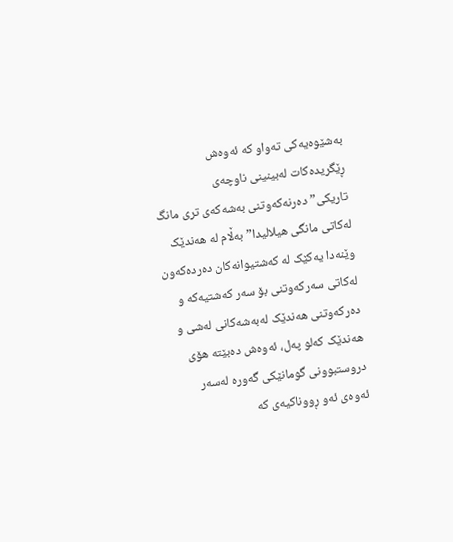بەشێوەیەکى تەواو کە ئەوەش ڕێگریدەکات لەبینینى ناوچەى تاریکى”دەرنەکەوتنى بەشەکەى ترى مانگ لەکاتى مانگى هیلالیدا”بەڵام لە هەندێک وێنەدا یەکێک لە کەشتیوانەکان دەردەکەون لەکاتى سەرکەوتنى بۆ سەر کەشتیەکە و دەرکەوتنى هەندێک لەبەشەکانى لەشى و هەندێک کەلو پەل، ئەوەش دەبێتە هۆى دروستبوونى گومانێکى گەورە لەسەر ئەوەى ئەو ڕووناکیەى کە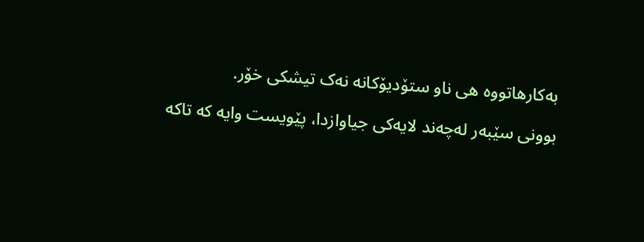بەکارهاتووە هى ناو ستۆدیۆکانە نەک تیشکى خۆر.

بوونى سێبەر لەچەند لایەکى جیاوازدا، پێویست وایە کە تاکە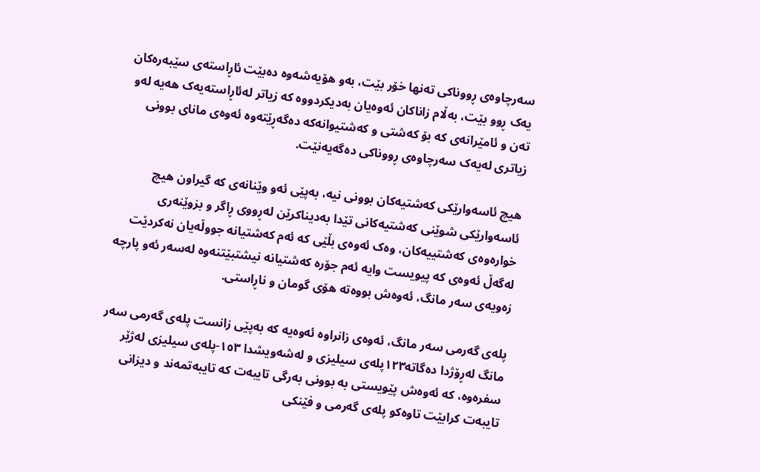سەرچاوەى ڕووناکى تەنها خۆر بێت، بەو هۆیەشەوە دەبێت ئاڕاستەى سێبەرەکان یەک ڕوو بێت، بەڵام زاناکان ئەوەیان بەدیکردووە کە زیاتر لەئاڕاستەیەک هەیە لەو تەن و ئامێرانەى کە بۆ کەشتى و کەشتیوانەکە دەگەڕێتەوە ئەوەى ماناى بوونى زیاترى لەیەک سەرچاوەى ڕووناکى دەگەیەنێت.

هیچ ئاسەوارێکى کەشتیەکان بوونى نیە، بەپێى ئەو وێنانەى کە گیراون هیچ ئاسەوارێکى شوێنى کەشتیەکانى تێدا بەدیناکرێن لەڕووى ڕاگر و بزوێنەرى خوارەوەى کەشتییەکان، وەک ئەوەى بڵێى کە ئەم کەشتیانە جووڵەیان نەکردێت لەگەڵ ئەوەى کە پیویست وایە ئەم جۆرە کەشتیانە نیشتبێتنەوە لەسەر ئەو پارچە زەویەى سەر مانگ، ئەوەش بووەتە هۆى گومان و ناڕاستى.

پلەى گەرمى سەر مانگ، ئەوەى زانراوە ئەوەیە کە بەپێى زانست پلەى گەرمى سەر مانگ لەڕۆژدا دەگاتە١٢٣پلەى سیلیزى و لەشەویشدا ١٥٣-پلەى سیلیزى لەژێر سفرەوە، کە ئەوەش پێویستى بە بوونى بەرگى تایبەت کە تایبەتمەند و دیزانى تایبەت کرابێت تاوەکو پلەى گەرمى و فێنکى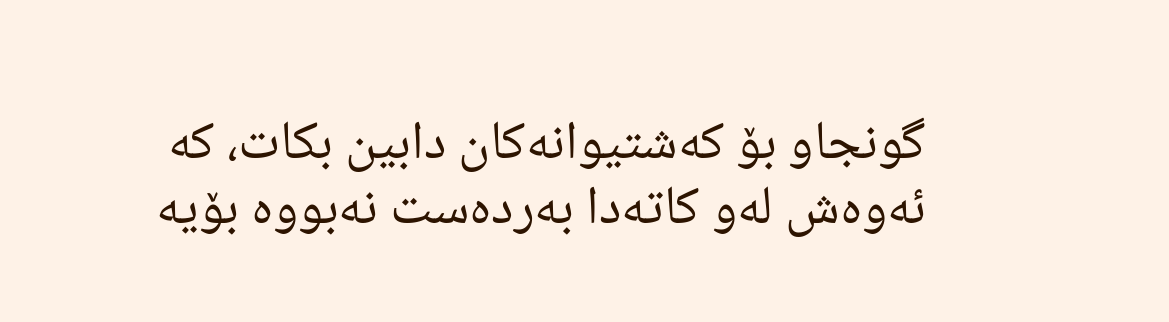گونجاو بۆ کەشتیوانەکان دابین بکات، کە ئەوەش لەو کاتەدا بەردەست نەبووە بۆیە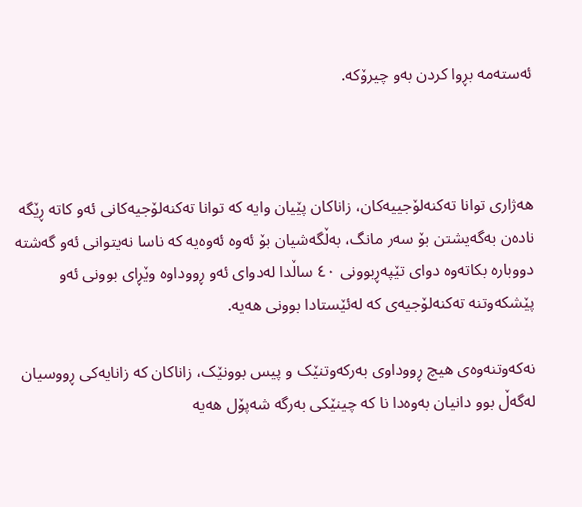ئەستەمە بڕوا کردن بەو چیرۆکە.



هەژارى توانا تەکنەلۆجییەکان، زاناکان پێیان وایە کە توانا تەکنەلۆجیەکانى ئەو کاتە ڕێگە نادەن بەگەیشتن بۆ سەر مانگ، بەڵگەشیان بۆ ئەوە ئەوەیە کە ناسا نەیتوانى ئەو گەشتە دووبارە بکاتەوە دواى تێپەڕبوونى ٤٠ ساڵدا لەدواى ئەو ڕووداوە وێڕاى بوونى ئەو پێشکەوتنە تەکنەلۆجیەى کە لەئێستادا بوونى هەیە.

نەکەوتنەوەى هیچ ڕووداوى بەرکەوتنێک و پیس بوونێک، زاناکان کە زانایەکى ڕووسیان لەگەڵ بوو دانیان بەوەدا نا کە چینێکى بەرگە شەپۆل هەیە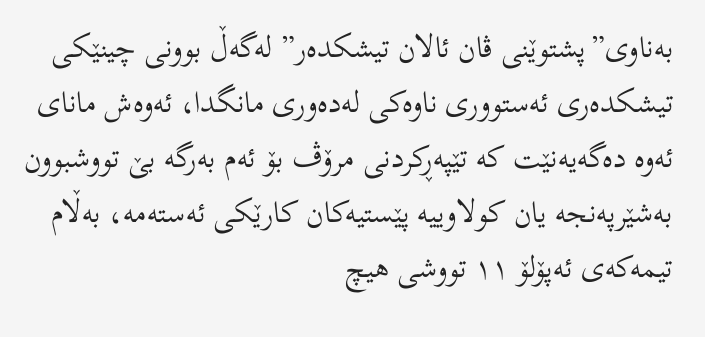بەناوى”پشتوێنى ڤان ئالان تیشکدەر” لەگەڵ بوونى چینێکى تیشکدەرى ئەستوورى ناوەکى لەدەورى مانگدا، ئەوەش ماناى ئەوە دەگەیەنێت کە تێپەڕکردنى مرۆڤ بۆ ئەم بەرگە بێ تووشبوون بەشێرپەنجە یان کولاوییە پێستیەکان کارێکى ئەستەمە، بەڵام تیمەکەى ئەپۆلۆ ١١ تووشى هیچ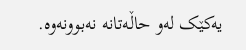یەکێک لەو حاڵەتانە نەبوونەوە.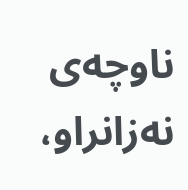ناوچەى نەزانراو،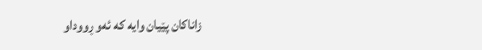زاناکان پێیان وایە کە ئەو ڕووداو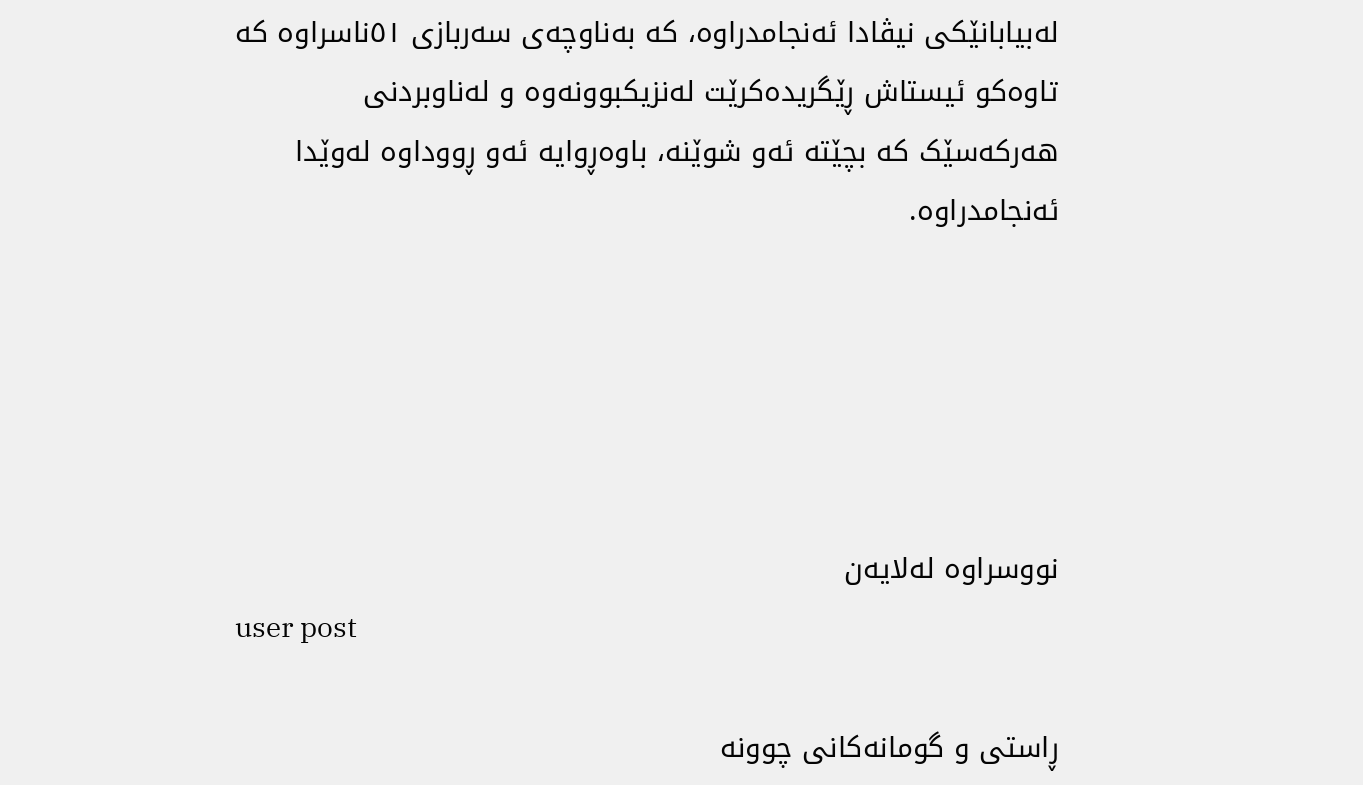لەبیابانێکى نیڤادا ئەنجامدراوە، کە بەناوچەى سەربازى ٥١ناسراوە کە تاوەکو ئیستاش ڕێگریدەکرێت لەنزیکبوونەوە و لەناوبردنى هەرکەسێک کە بچێتە ئەو شوێنە، باوەڕوایە ئەو ڕووداوە لەوێدا ئەنجامدراوە.





نووسراوه‌ له‌لایه‌ن
user post

ڕاستى و گومانەکانى چوونە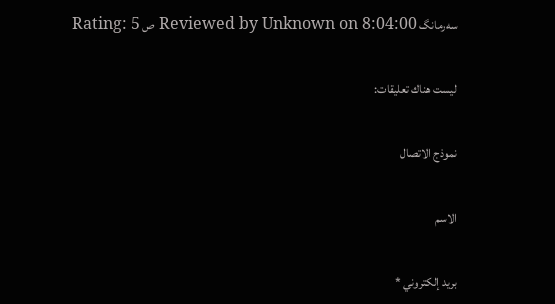سەرمانگ Reviewed by Unknown on 8:04:00 ص Rating: 5

ليست هناك تعليقات:

نموذج الاتصال

الاسم

بريد إلكتروني *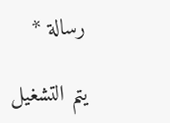رسالة *

يتم التشغيل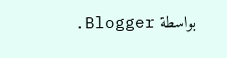بواسطة Blogger.